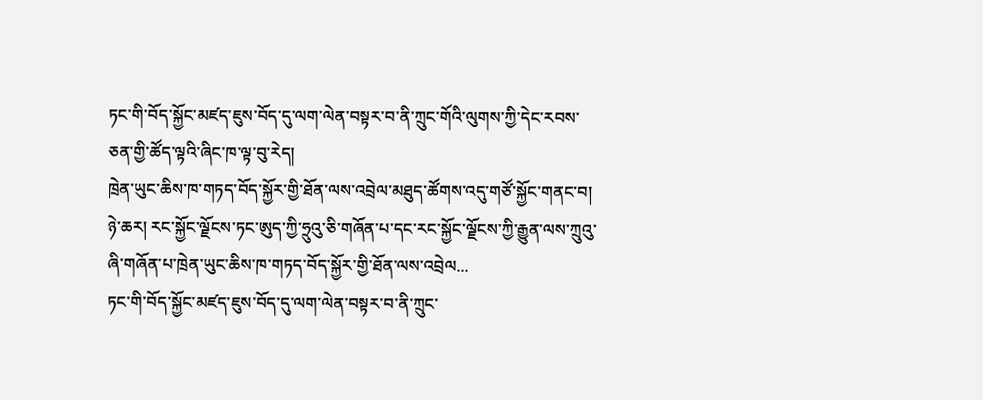ཏང་གི་བོད་སྐྱོང་མཛད་ཇུས་བོད་དུ་ལག་ལེན་བསྟར་བ་ནི་ཀྲུང་གོའི་ལུགས་ཀྱི་དེང་རབས་ཅན་གྱི་ཚོད་ལྟའི་ཞིང་ཁ་ལྟ་བུ་རེད།
ཁྲེན་ཡུང་ཆིས་ཁ་གཏད་བོད་སྐྱོར་གྱི་ཐོན་ལས་འབྲེལ་མཐུད་ཚོགས་འདུ་གཙོ་སྐྱོང་གནང་བ།
ཉེ་ཆར། རང་སྐྱོང་ལྗོངས་ཏང་ཨུད་ཀྱི་ཧྲུའུ་ཅི་གཞོན་པ་དང་རང་སྐྱོང་ལྗོངས་ཀྱི་རྒྱུན་ལས་ཀྲུའུ་ཞི་གཞོན་པ་ཁྲེན་ཡུང་ཆིས་ཁ་གཏད་བོད་སྐྱོར་གྱི་ཐོན་ལས་འབྲེལ...
ཏང་གི་བོད་སྐྱོང་མཛད་ཇུས་བོད་དུ་ལག་ལེན་བསྟར་བ་ནི་ཀྲུང་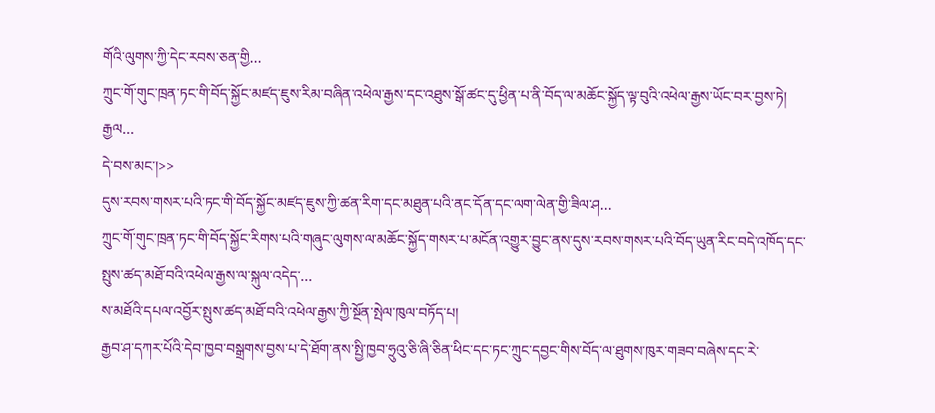གོའི་ལུགས་ཀྱི་དེང་རབས་ཅན་གྱི...
ཀྲུང་གོ་གུང་ཁྲན་ཏང་གི་བོད་སྐྱོང་མཛད་ཇུས་རིམ་བཞིན་འཕེལ་རྒྱས་དང་འཐུས་སྒོ་ཚང་དུ་ཕྱིན་པ་ནི་བོད་ལ་མཆོང་སྐྱོད་ལྟ་བུའི་འཕེལ་རྒྱས་ཡོང་བར་བྱས་ཏེ། རྒྱལ...
དེ་བས་མང་།>>
དུས་རབས་གསར་པའི་ཏང་གི་བོད་སྐྱོང་མཛད་ཇུས་ཀྱི་ཚན་རིག་དང་མཐུན་པའི་ནང་དོན་དང་ལག་ལེན་གྱི་ཟིལ་ཤ...
ཀྲུང་གོ་གུང་ཁྲན་ཏང་གི་བོད་སྐྱོང་རིགས་པའི་གཞུང་ལུགས་ལ་མཆོང་སྐྱོད་གསར་པ་མངོན་འགྱུར་བྱུང་ནས་དུས་རབས་གསར་པའི་བོད་ཡུན་རིང་བདེ་འཁོད་དང་སྤུས་ཚད་མཐོ་བའི་འཕེལ་རྒྱས་ལ་སྐུལ་འདེད་...
ས་མཐོའི་དཔལ་འབྱོར་སྤུས་ཚད་མཐོ་བའི་འཕེལ་རྒྱས་ཀྱི་སྔོན་སྤེལ་ཁུལ་བཏོད་པ།
རྒྱབ་ཤ་དཀར་པོའི་དེབ་ཁྱབ་བསྒྲགས་བྱས་པ་དེ་ཐོག་ནས་སྤྱི་ཁྱབ་ཧྲུའུ་ཅི་ཞི་ཅིན་ཕིང་དང་ཏང་ཀྲུང་དབྱང་གིས་བོད་ལ་ཐུགས་ཁུར་གཟབ་བཞེས་དང་རེ་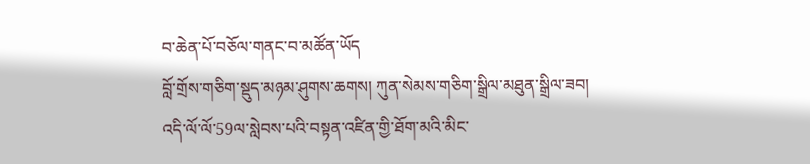བ་ཆེན་པོ་བཅོལ་གནང་བ་མཚོན་ཡོད
བློ་གྲོས་གཅིག་སྡུད་མཉམ་ཤུགས་ཆགས། ཀུན་སེམས་གཅིག་སྒྲིལ་མཐུན་སྒྲིལ་ཟབ།
འདི་ལོ་ལོ་59ལ་སླེབས་པའི་བསྟན་འཛིན་གྱི་ཐོག་མའི་མིང་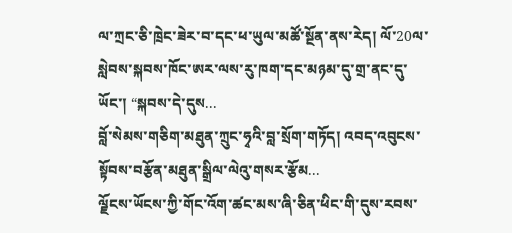ལ་ཀྲང་ཅི་ཁྲེང་ཟེར་བ་དང་ཕ་ཡུལ་མཚོ་སྔོན་ནས་རེད། ལོ་20ལ་སླེབས་སྐབས་ཁོང་ཨར་ལས་རུ་ཁག་དང་མཉམ་དུ་གྲ་ནང་དུ་ཡོང་། “སྐབས་དེ་དུས...
བློ་སེམས་གཅིག་མཐུན་ཀྲུང་ཧྭའི་བླ་སྲོག་གཏོད། འབད་འབུངས་སྟོབས་བརྩོན་མཐུན་སྒྲིལ་ལེའུ་གསར་རྩོམ...
ལྗོངས་ཡོངས་ཀྱི་གོང་འོག་ཚང་མས་ཞི་ཅིན་ཕིང་གི་དུས་རབས་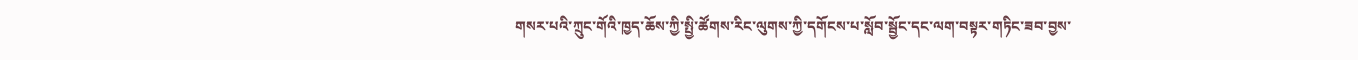གསར་པའི་ཀྲུང་གོའི་ཁྱད་ཆོས་ཀྱི་སྤྱི་ཚོགས་རིང་ལུགས་ཀྱི་དགོངས་པ་སློབ་སྦྱོང་དང་ལག་བསྟར་གཏིང་ཟབ་བྱས་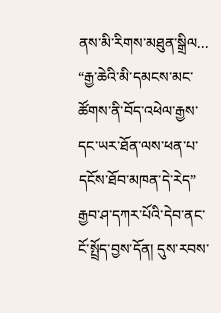ནས་མི་རིགས་མཐུན་སྒྲིལ...
“རྒྱ་ཆེའི་མི་དམངས་མང་ཚོགས་ནི་བོད་འཕེལ་རྒྱས་དང་ཡར་ཐོན་ལས་ཕན་པ་དངོས་ཐོབ་མཁན་དེ་རེད”
རྒྱབ་ཤ་དཀར་པོའི་དེབ་ནང་ངོ་སྤྲོད་བྱས་དོན། དུས་རབས་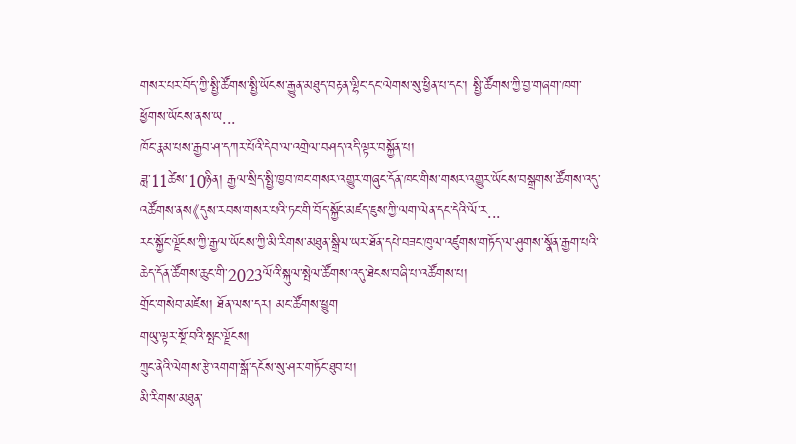གསར་པར་བོད་ཀྱི་སྤྱི་ཚོགས་སྤྱི་ཡོངས་རྒྱུན་མཐུད་བརྟན་ལྷིང་དང་ལེགས་སུ་ཕྱིན་པ་དང་། སྤྱི་ཚོགས་ཀྱི་བྱ་གཞག་ཁག་ཕྱོགས་ཡོངས་ནས་ཡ...
ཁོང་རྣམ་པས་རྒྱབ་ཤ་དཀར་པོའི་དེབ་ལ་འགྲེལ་བཤད་འདི་ལྟར་བསྐྱོན་པ།
ཟླ་11ཚེས་10ཉིན། རྒྱལ་སྲིད་སྤྱི་ཁྱབ་ཁང་གསར་འགྱུར་གཞུང་དོན་ཁང་གིས་གསར་འགྱུར་ཡོངས་བསྒྲགས་ཚོགས་འདུ་འཚོགས་ནས《དུས་རབས་གསར་པའི་ཏང་གི་བོད་སྐྱོང་མཛད་ཇུས་ཀྱི་ལག་ལེན་དང་དེའི་ལོ་ར...
རང་སྐྱོང་ལྗོངས་ཀྱི་རྒྱལ་ཡོངས་ཀྱི་མི་རིགས་མཐུན་སྒྲིལ་ཡར་ཐོན་དཔེ་བཟང་ཁུལ་འཛུགས་གཏོད་ལ་ཤུགས་སྣོན་རྒྱག་པའི་ཆེད་དོན་ཚོགས་ཆུང་གི་2023ལོའི་སྐུལ་སྤེལ་ཚོགས་འདུ་ཐེངས་བཞི་པ་འཚོགས་པ།
གྲོང་གསེབ་མཛེས། ཐོན་ལས་དར། མང་ཚོགས་ཕྱུག
གཡུ་ལྟར་སྔོ་བའི་སྤང་ལྗོངས།
ཀྲུང་ནེའི་ལེགས་རྩེ་འགག་སྒོ་དངོས་སུ་ཤར་གཏོང་ཐུབ་པ།
མི་རིགས་མཐུན་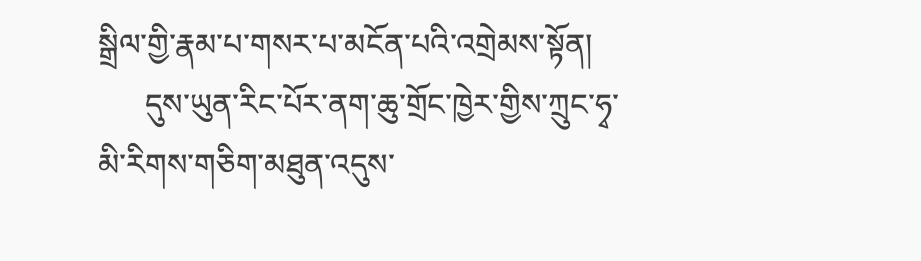སྒྲིལ་གྱི་རྣམ་པ་གསར་པ་མངོན་པའི་འགྲེམས་སྟོན།
      དུས་ཡུན་རིང་པོར་ནག་ཆུ་གྲོང་ཁྱེར་གྱིས་ཀྲུང་ཧྭ་མི་རིགས་གཅིག་མཐུན་འདུས་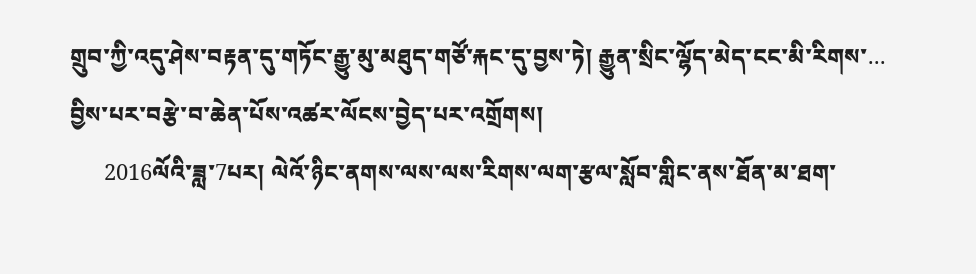གྲུབ་ཀྱི་འདུ་ཤེས་བརྟན་དུ་གཏོང་རྒྱུ་མུ་མཐུད་གཙོ་རྐང་དུ་བྱས་ཏེ། རྒྱུན་སྲིང་ལྷོད་མེད་ངང་མི་རིགས་...
བྱིས་པར་བརྩེ་བ་ཆེན་པོས་འཚར་ལོངས་བྱེད་པར་འགྲོགས།
      2016ལོའི་ཟླ་7པར། ལེའོ་ཉིང་ནགས་ལས་ལས་རིགས་ལག་རྩལ་སློབ་གླིང་ནས་ཐོན་མ་ཐག་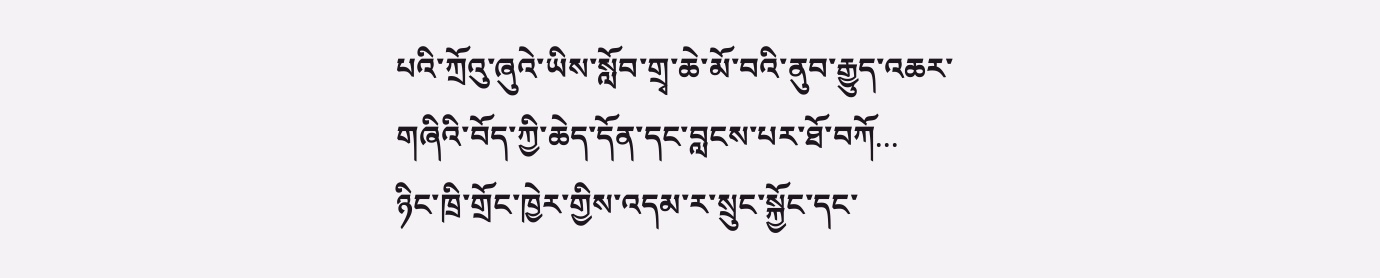པའི་ཀྲོའུ་ཞུའེ་ཡིས་སློབ་གྲྭ་ཆེ་མོ་བའི་ནུབ་རྒྱུད་འཆར་གཞིའི་བོད་ཀྱི་ཆེད་དོན་དང་བླངས་པར་ཐོ་བཀོ...
ཉིང་ཁྲི་གྲོང་ཁྱེར་གྱིས་འདམ་ར་སྲུང་སྐྱོང་དང་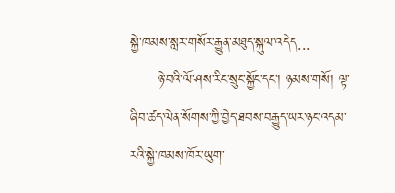སྐྱེ་ཁམས་སླར་གསོར་རྒྱུན་མཐུད་སྐུལ་འདེད...
      ཉེ་བའི་ལོ་ཤས་རིང་སྲུང་སྐྱོང་དང་། ཉམས་གསོ། ལྟ་ཞིབ་ཚད་ལེན་སོགས་ཀྱི་བྱེད་ཐབས་བརྒྱུད་ཡར་ཉང་འདམ་རའི་སྐྱེ་ཁམས་ཁོར་ཡུག་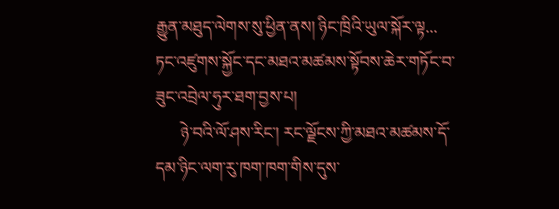རྒྱུན་མཐུད་ལེགས་སུ་ཕྱིན་ནས། ཉིང་ཁྲིའི་ཡུལ་སྐོར་ལྟ...
ཏང་འཛུགས་སྐྱོང་དང་མཐའ་མཚམས་སྟོབས་ཆེར་གཏོང་བ་ཟུང་འབྲེལ་ཧུར་ཐག་བྱས་པ།
      ཉེ་བའི་ལོ་ཤས་རིང་། རང་ལྗོངས་ཀྱི་མཐའ་མཚམས་དོ་དམ་ཉིང་ལག་རུ་ཁག་ཁག་གིས་དུས་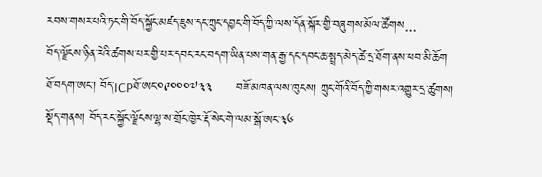རབས་གསར་པའི་ཏང་གི་བོད་སྐྱོང་མཛད་ཇུས་དང་ཀྲུང་དབྱང་གི་བོད་ཀྱི་ལས་དོན་སྐོར་གྱི་བཞུགས་མོལ་ཚོགས...
བོད་ལྗོངས་ཉིན་རེའི་ཚགས་པར་གྱི་པར་དབང་རང་བདག་ཡིན་པས་གན་རྒྱ་དང་དབང་ཆ་སྤྲད་མེད་ཚེ་དྲ་ཐོག་ནས་ཕབ་མི་ཆོག
ཐོ་བདག་ཨང་། བོད་ICPཐོ་ཨང་༠༩༠༠༠༧༣༣      བཟོ་མཁན་ལས་ཁུངས། ཀྲུང་གོའི་བོད་ཀྱི་གསར་འགྱུར་དྲ་ཚུགས།
སྡོད་གནས། བོད་རང་སྐྱོང་ལྗོངས་ལྷ་ས་གྲོང་ཁྱེར་རྡོ་སེང་གེ་ལམ་སྒོ་ཨང་༣༦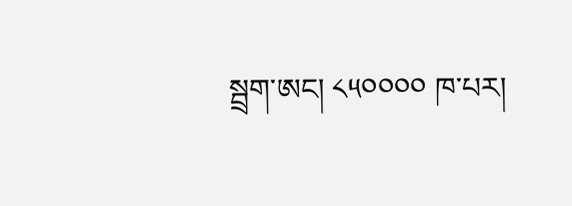སྦྲག་ཨང། ༨༥༠༠༠༠ ཁ་པར།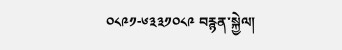༠༨༩༡-༦༣༣༡༠༨༩ བརྙན་སྐྱེལ།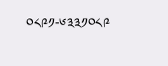༠༨༩༡-༦༣༣༡༠༨༩